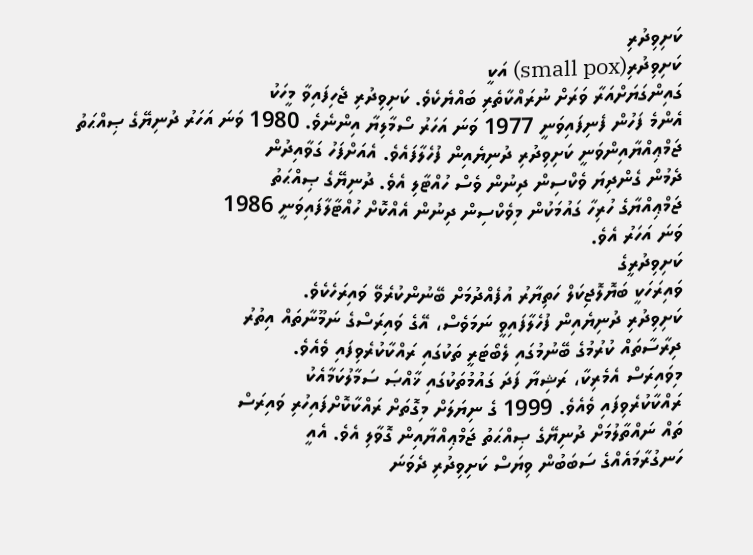ކަށިވިދުރި
ކަށިވިދުރި(small pox) އަކީ
ގައިންގަޔަށްއަރާ ވަރަށް ނުރައްކާތެރި ބައްޔެކެވެ. ކަށިވިދުރި ޖެހިފައިވާ މީހަކު
އެންމެ ފަހުން ފެނިފައިވަނީ 1977 ވަނަ އަހަރު ސޯމާލިޔާ އިންނެވެ. 1980 ވަނަ އަހަރު ދުނިޔޭގެ ޞިއްޙަތު
ޖަމްޢިއްޔާއިންވަނީ ކަށިވިދުރި ދުނިޔެއިން ފުހެލާފައެވެ. އެއަށްފަހު ގަވާއިދުން
ދެމުން ގެންދިޔަ ވެކްސިން ދިނުން ވެސް ހުއްޓާލި އެވެ. ދުނިޔޭގެ ޞިއްޙަތު
ޖަމްޢިއްޔާގެ ހުރިހާ ގައުމަކުން މިވެކްސިން ދިނުން އެއްކޮށް ހުއްޓާލާފައިވަނީ 1986
ވަނަ އަހަރު އެވެ.
ކަށިވިދުރީގެ
ވައިރަހަކީ ބަޔޮލޮޖިކަލް ހަތިޔާރު އުފެއްދުމަށް ބޭނުންކުރެވޭ ވައިރަހެކެވެ.
ކަށިވިދުރި ދުނިޔެއިން ފުހެލާފައިވީ ނަމަވެސް، އޭގެ ވައިރަސްގެ ނަމޫނާތައް އިތުރު
ދިރާސާތައް ކުރުމުގެ ބޭނުމުގައި ލެބޯޓަރީ ތަކުގައި ރައްކާކުރެވިފައި ވެއެވެ.
މިވައިރަސް އެމެރިކާ، ރަޝިޔާ ފަދަ ގައުމުތަކުގައި ޚާއްޞަ ސަމާލުކަމާއެކު
ރައްކާކުރެވިފައި ވެއެވެ. 1999 ގެ ނިޔަލަށް މިގޮތަށް ރައްކާކޮށްފައިހުރި ވައިރަސް
ތައް ނައްތާލުމަށް ދުނިޔޭގެ ޞިއްޙަތު ޖަމްޢިއްޔާއިން ގޮވާލި އެވެ. އެއީ
ހަނގުރާމައެއްގެ ސަބަބުން ވިޔަސް ކަށިވިދުރި ދެވަނަ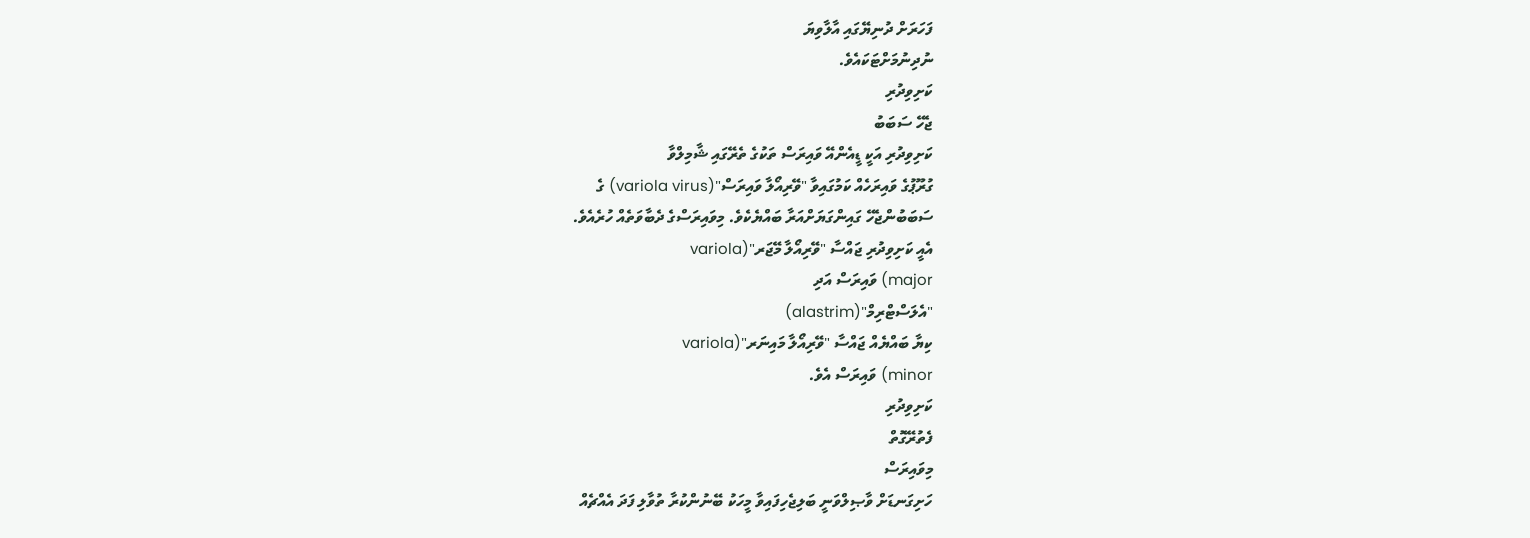ފަހަރަށް ދުނިޔޭގައި އާލާވިޔަ
ނުދިނުމަށްޓަކައެވެ.
ކަށިވިދުރި
ޖެހޭ ސަބަބު
ކަށިވިދުރި އަކީ ޑީއެންއޭ ވައިރަސް ތަކުގެ ތެރޭގައި ޝާމިލްވާ
ގުރޫޕުގެ ވައިރަހެއް ކަމުގައިވާ "ވޭރިއޯލާ ވައިރަސް"(variola virus) ގެ
ސަބަބުންޖެހޭ ގައިންގަޔަށްއަރާ ބައްޔެކެވެ. މިވައިރަސްގެ ދެބާވަތެއް ހުރެއެވެ.
އެއީ ކަށިވިދުރި ޖައްސާ "ވޭރިއޯލާ މޭޖަރ"(variola
major) ވައިރަސް އަދި
"އެލަސްޓްރިމް"(alastrim)
ކިޔާ ބައްޔެއް ޖައްސާ "ވޭރިއޯލާ މައިނަރ"(variola
minor) ވައިރަސް އެވެ.
ކަށިވިދުރި
ފެތުރޭގޮތް
މިވައިރަސް
ހަށިގަނޑަށް ވާޞިލްވަނީ ބަލިޖެހިފައިވާ މީހަކު ބޭނުންކުރާ ތުވާލި ފަދަ އެއްޗެއް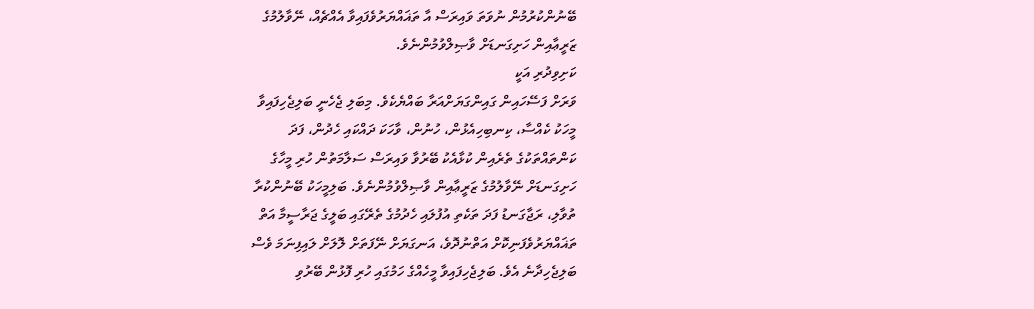ބޭނުންކުރުމުން ނުވަތަ ވައިރަސް އާ ތަޣައްޔަރުވެފައިވާ އެއްޗެއް، ނޭވާލުމުގެ
ޒަރީޢާއިން ހަށިގަނޑަށް ވާޞިލްވުމުންނެވެ.
ކަށިވިދުރި އަކީ
ވަރަށް ފަސޭހައިން ގައިންގަޔަށްއަރާ ބައްޔެކެވެ. މިބަލި ޖެހެނީ ބަލިޖެހިފައިވާ
މީހަކު ކެއްސާ، ކިނބިހިއެޅުން، ހުނުން، ވާހަކަ ދައްކައި ހެދުން، ފަދަ
ކަންތައްތަކުގެ ތެރެއިން ކުޅާއެކު ބޭރުވާ ވައިރަސް ސަލާމަތުން ހުރި މީހާގެ
ހަށިގަނޑަށް ނޭވާލުމުގެ ޒަރީޢާއިން ވާޞިލްވުމުންނެވެ. ބަލިމީހަކު ބޭނުންކުރާ
ތުވާލި، ރަޖާގަނޑު ފަދަ ތަކެތި އުފުލައި ހެދުމުގެ ތެރޭގައި ބަލީގެ ޖަރާސީމާ އަތް
ތަޣައްޔަރުވެފަނިކޮށް އަތްނުދޮވެ، އަނގަޔަށް ނޭފަތަށް ލޮލަށް ލައިފިނަމަ ވެސް
ބަލިޖެހިދާނެ އެވެ. ބަލިޖެހިފައިވާ މީހެއްގެ ހަމުގައި ހުރި ފޮޅުން ބޭރުވި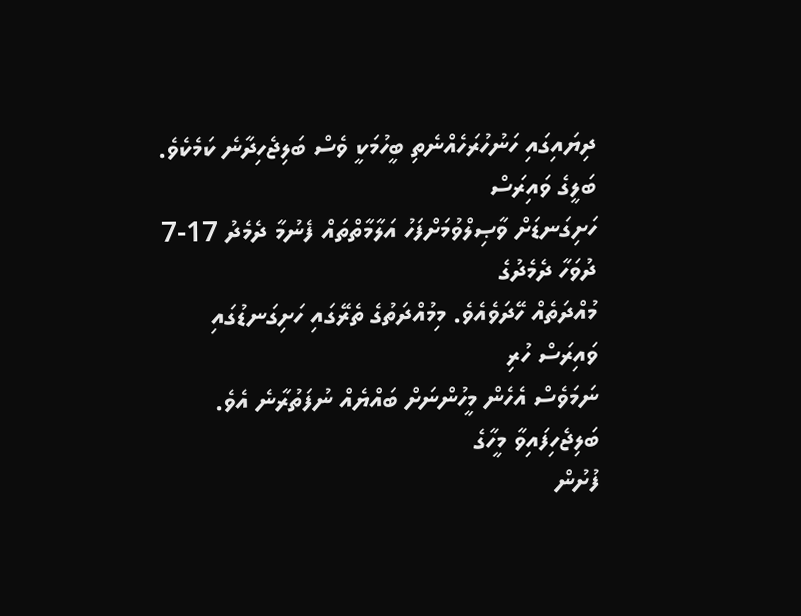ދިޔައިގައި ހަނުހުރަހެއްނެތި ބީހުމަކީ ވެސް ބަލިޖެހިދާނެ ކަމެކެވެ.
ބަލީގެ ވައިރަސް
ހަށިގަނޑަށް ވާޞިލްވުމަށްފަހު އަލާމާތްތައް ފެނުމާ ދެމެދު 17-7 ދުވަހާ ދެމެދުގެ
މުއްދަތެއް ހޭދަވެއެވެ. މިމުއްދަތުގެ ތެރޭގައި ހަށިގަނޑުގައި ވައިރަސް ހުރި
ނަމަވެސް އެހެން މީހުންނަށް ބައްޔެއް ނުފަތުރާނެ އެވެ. ބަލިޖެހިފައިވާ މީހާގެ
ފުށުން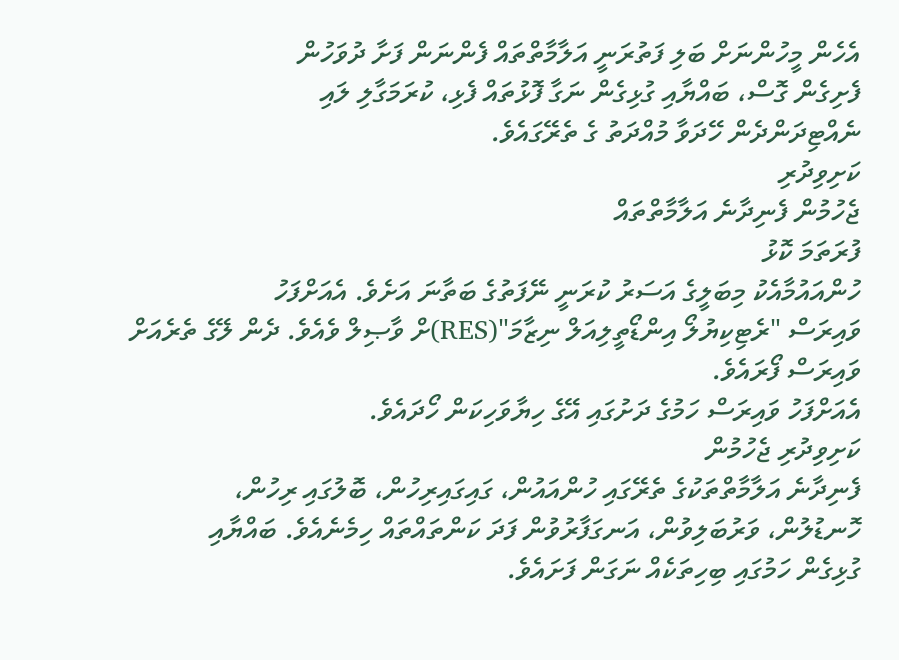އެހެން މީހުންނަށް ބަލި ފަތުރަނީ އަލާމާތްތައް ފެންނަން ފަށާ ދުވަހުން
ފެށިގެން ގޮސް، ބައްޔާއި ގުޅިގެން ނަގާ ފޮޅުތައް ފެޅި، ކުރަމަގާލި ލައި
ނެއްޓިދަންދެން ހޭދަވާ މުއްދަތު ގެ ތެރޭގައެވެ.
ކަށިވިދުރި
ޖެހުމުން ފެނިދާނެ އަލާމާތްތައް
ފުރަތަމަ ކޮޅު
ހުންއައުމާއެކު މިބަލީގެ އަސަރު ކުރަނީ ނޭފަތުގެ ބަތާނަ އަށެވެ. އެއަށްފަހު
ވައިރަސް "ރެޓިކިޔުލޯ އިންޑޯތީލިއަލް ނިޒާމަ"(RES)ށް ވާޞިލް ވެއެވެ. ދެން ލޭގެ ތެރެއަށް ވައިރަސް ފޯރައެވެ.
އެއަށްފަހު ވައިރަސް ހަމުގެ ދަށުގައި އޭގެ ހިޔާވަހިކަން ހޯދައެވެ.
ކަށިވިދުރި ޖެހުމުން
ފެނިދާނެ އަލާމާތްތަކުގެ ތެރޭގައި ހުންއައުން، ގައިގައިރިހުން، ބޮލުގައި ރިހުން،
ހޮނޑުލުން، ވަރުބަލިވުން، އަނގަފާރުވުން ފަދަ ކަންތައްތައް ހިމެނެއެވެ. ބައްޔާއި
ގުޅިގެން ހަމުގައި ބިހިތަކެއް ނަގަން ފަށައެވެ.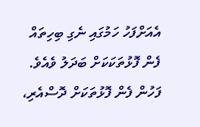އެއަށްފަހު ހަމުގައި ނެގި ބިހިތައް
ފެން ފޮޅުތަކަކަށް ބަދަލު ވެއެވެ. ފަހުން ފެން ފޮޅުތަކަށް ދޮސްއެރި،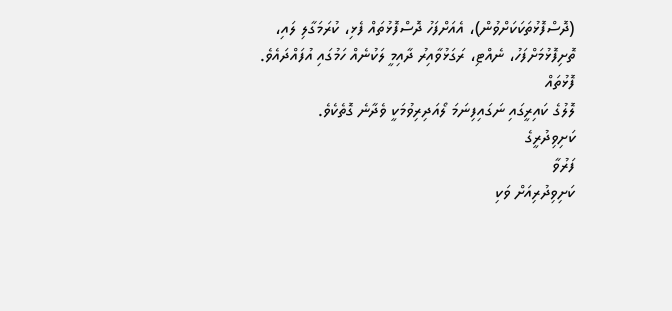(ދޮސްފޮޅުތަކަކަށްވުން)، އެއަށްފަހު ދޮސްފޮޅުތައް ފެޅި، ކުރަމަގާލި ލައި،
ތޮށިފޮޅުމަށްފަހު، ނެއްޓި، ރަގަޅުވާއިރު ދާއިމީ ލަކުނެއް ހަމުގައި އުފައްދައެވެ. ފޮޅުތައް
ލޮލުގެ ކައިރީގައި ނަގައިފިނަމަ ލޯއަދިރިވުމަކީ ވެދާނެ ގޮތެކެވެ.
ކަށިވިދުރީގެ
ފަރުވާ
ކަށިވިދުރިއަށް ވަކި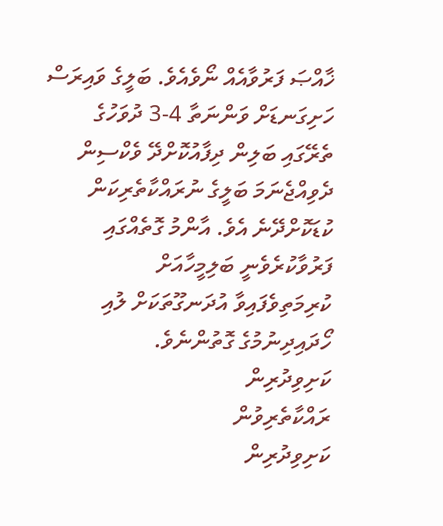ޚާއްޞަ ފަރުވާއެއް ނޯވެއެވެ. ބަލީގެ ވައިރަސް ހަށިގަނޑަށް ވަންނަތާ 4-3 ދުވަހުގެ
ތެރޭގައި ބަލިން ދިފާއުކޮށްދޭ ވެކްސިން ދެވިއްޖެނަމަ ބަލީގެ ނުރައްކާތެރިކަން
ކުޑަކޮށްދޭނެ އެވެ. އާންމު ގޮތެއްގައި ފަރުވާކުރެވެނީ ބަލިމީހާއަށް
ކުރިމަތިވެފައިވާ އުދަނގޫތަކަށް ލުއި ހޯދައިދިނުމުގެ ގޮތުންނެވެ.
ކަށިވިދުރިން
ރައްކާތެރިވުން
ކަށިވިދުރިން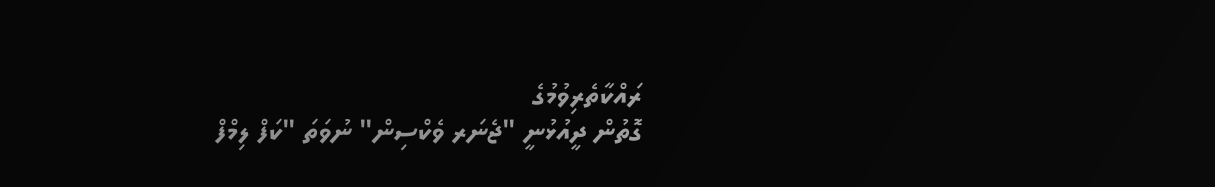ރައްކާތެރިވުމުގެ
ގޮތުން ދީއުޅުނީ "ޖެނަރ ވެކްސިން" ނުވަތަ "ކަފް ލިމްފް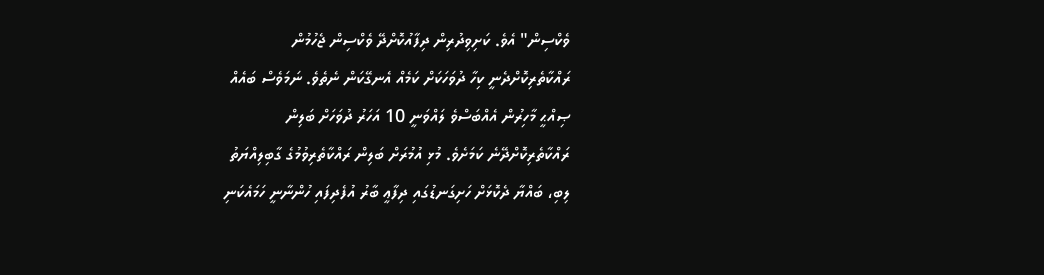ވެކްސިން" އެވެ. ކަށިވިދުރިން ދިފާއުކޮށްދޭ ވެކްސިން ޖެހުމުން
ރައްކާތެރިކޮށްދެނީ ކިހާ ދުވަހަކަށް ކަމެއް އެނގޭކަން ނެތެވެ. ނަމަވެސް ބައެއް
ޞިއްޙީ މާހިރުން އެއްބަސްވެ ލައްވަނީ 10 އަހަރު ދުވަހަށް ބަލިން
ރައްކާތެރިކޮށްދޭނެ ކަމަށެވެ. މުޅި އުމުރަށް ބަލިން ރައްކާތެރިވުމުގެ ގާބިލިއްޔަތު
ލިބި، ބައްޔާ ދެކޮޅަށް ހަށިގަނޑުގައި ދިފާޢީ ބާރު އުފެދިފައި ހުންނާނީ ހަމައެކަނި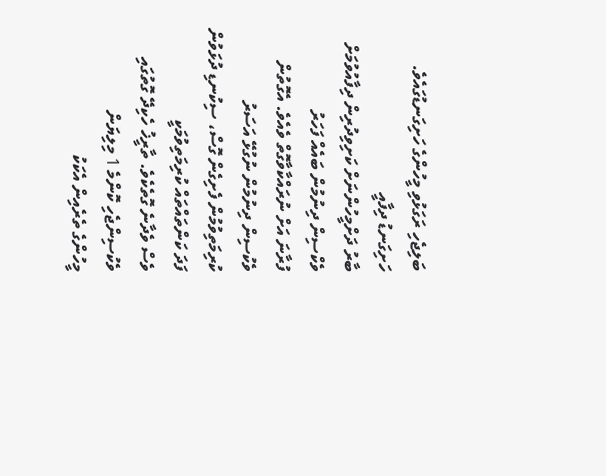ބަލިޖެހި ރަގަޅުވި މީހުންގެ ހަށިގަނޑުގައެވެ.
ހަށިގަނޑު ދިފާއީ
ބާރު ދަށްމީހުންނަށް ކަށިވިދުރިން ދިފާއުވުމަށް ވެކްސިން ދިނުމުން ބައެއް ފަހަރު
ފުރާނަ އަށް ނުރައްކާވާގޮތް ވެއެވެ. އެގޮތުން ވެކުސިން ދިނުމުން ނުގުޅޭ އަސަރު
ކުރިމަތިވުމުން ފެށިގެން ގޮސް، ސިކުނޑި ދުޅަވުން ފަދަ ކަންތައްތައް ކުރިމަތިވުމަކީ
ވެސް ވެދާނެ ގޮތެކެވެ. ތާރީޚު ހެކިދޭ ގޮތުގައި ވެކުސިންޖެހި ކޮންމެ 1 މިލިޔަން
މީހުންގެ ތެރެއިން އެކަކު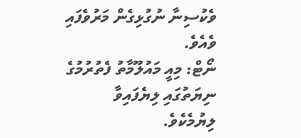ވެކުސިނާ ނުގުޅިގެން މަރުވެފައި ވެއެވެ.
ނޯޓް: މިއީ މައުލޫމާތު ފެތުރުމުގެ ނިޔަތުގައި ލިޔެފައިވާ
ލިޔުމެކެވެ.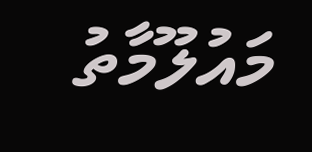މައުލޫމާތު